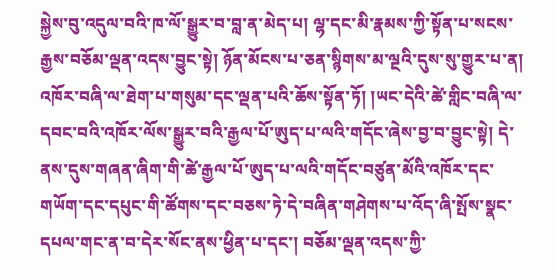སྐྱེས་བུ་འདུལ་བའི་ཁ་ལོ་སྒྱུར་བ་བླ་ན་མེད་པ། ལྷ་དང་མི་རྣམས་ཀྱི་སྟོན་པ་སངས་རྒྱས་བཅོམ་ལྡན་འདས་བྱུང་སྟེ། ཉོན་མོངས་པ་ཅན་སྙིགས་མ་ལྔའི་དུས་སུ་གྱུར་པ་ན། འཁོར་བཞི་ལ་ཐེག་པ་གསུམ་དང་ལྡན་པའི་ཆོས་སྟོན་ཏོ། །ཡང་དེའི་ཚེ་གླིང་བཞི་ལ་དབང་བའི་འཁོར་ལོས་སྒྱུར་བའི་རྒྱལ་པོ་ཨུད་པ་ལའི་གདོང་ཞེས་བྱ་བ་བྱུང་སྟེ། དེ་ནས་དུས་གཞན་ཞིག་གི་ཚེ་རྒྱལ་པོ་ཨུད་པ་ལའི་གདོང་བཙུན་མོའི་འཁོར་དང་གཡོག་དང་དཔུང་གི་ཚོགས་དང་བཅས་ཏེ་དེ་བཞིན་གཤེགས་པ་འོད་ཞི་སྤོས་སྣང་དཔལ་གང་ན་བ་དེར་སོང་ནས་ཕྱིན་པ་དང་། བཅོམ་ལྡན་འདས་ཀྱི་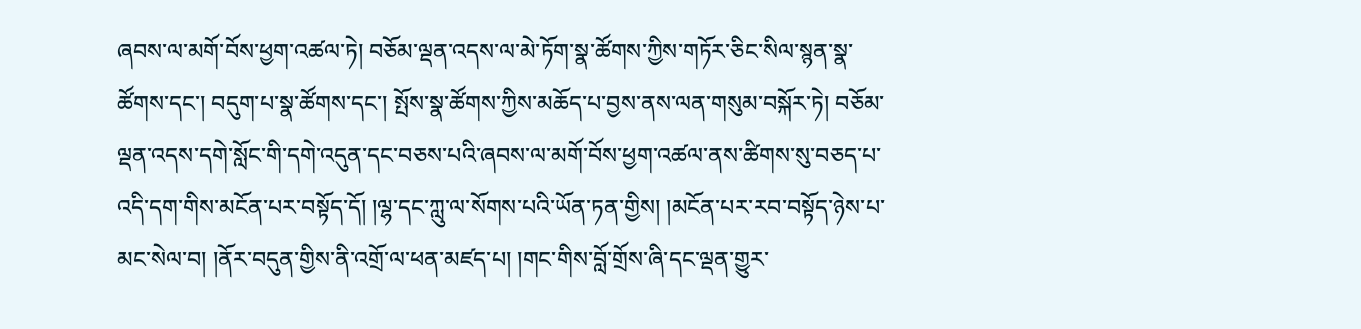ཞབས་ལ་མགོ་བོས་ཕྱག་འཚལ་ཏེ། བཅོམ་ལྡན་འདས་ལ་མེ་ཏོག་སྣ་ཚོགས་ཀྱིས་གཏོར་ཅིང་སིལ་སྙན་སྣ་ཚོགས་དང་། བདུག་པ་སྣ་ཚོགས་དང་། སྤོས་སྣ་ཚོགས་ཀྱིས་མཆོད་པ་བྱས་ནས་ལན་གསུམ་བསྐོར་ཏེ། བཅོམ་ལྡན་འདས་དགེ་སློང་གི་དགེ་འདུན་དང་བཅས་པའི་ཞབས་ལ་མགོ་བོས་ཕྱག་འཚལ་ནས་ཚིགས་སུ་བཅད་པ་འདི་དག་གིས་མངོན་པར་བསྟོད་དོ། །ལྷ་དང་ཀླུ་ལ་སོགས་པའི་ཡོན་ཏན་གྱིས། །མངོན་པར་རབ་བསྟོད་ཉེས་པ་མང་སེལ་བ། །ནོར་བདུན་གྱིས་ནི་འགྲོ་ལ་ཕན་མཛད་པ། །གང་གིས་བློ་གྲོས་ཞི་དང་ལྡན་གྱུར་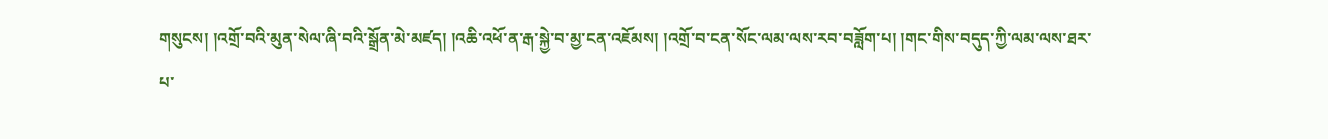གསུངས། །འགྲོ་བའི་མུན་སེལ་ཞི་བའི་སྒྲོན་མེ་མཛད། །འཆི་འཕོ་ན་རྒ་སྐྱེ་བ་མྱ་ངན་འཇོམས། །འགྲོ་བ་ངན་སོང་ལམ་ལས་རབ་བཟློག་པ། །གང་གིས་བདུད་ཀྱི་ལམ་ལས་ཐར་པ་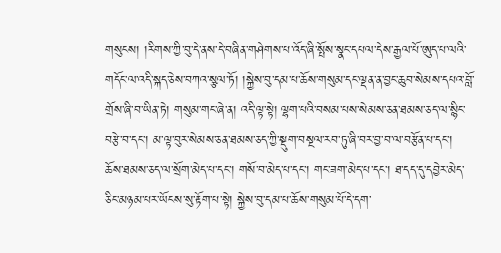གསུངས། །རིགས་ཀྱི་བུ་དེ་ནས་དེ་བཞིན་གཤེགས་པ་འོད་ཞི་སྤོས་སྣང་དཔལ་དེས་རྒྱལ་པོ་ཨུད་པ་ལའི་གདོང་ལ་འདི་སྐད་ཅེས་བཀའ་སྩལ་ཏོ། །སྐྱེས་བུ་དམ་པ་ཆོས་གསུམ་དང་ལྡན་ན་བྱང་ཆུབ་སེམས་དཔའ་བློ་གྲོས་ཞི་བ་ཡིན་ཏེ། གསུམ་གང་ཞེ་ན། འདི་ལྟ་སྟེ། ལྷག་པའི་བསམ་པས་སེམས་ཅན་ཐམས་ཅད་ལ་སྙིང་བརྩེ་བ་དང་། མ་ལྟ་བུར་སེམས་ཅན་ཐམས་ཅད་ཀྱི་སྡུག་བསྔལ་རབ་ཏུ་ཞི་བར་བྱ་བ་ལ་བརྩོན་པ་དང་། ཆོས་ཐམས་ཅད་ལ་སྲོག་མེད་པ་དང་། གསོ་བ་མེད་པ་དང་། གང་ཟག་མེད་པ་དང་། ཐ་དད་དུ་དབྱེར་མེད་ཅིང་མཉམ་པར་ཡོངས་སུ་རྟོག་པ་སྟེ། སྐྱེས་བུ་དམ་པ་ཆོས་གསུམ་པོ་དེ་དག་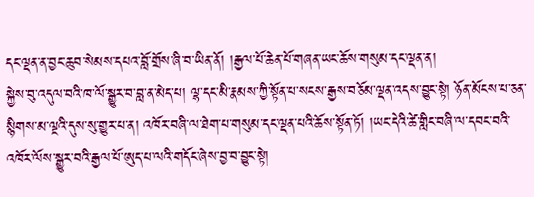དང་ལྡན་ན་བྱང་ཆུབ་སེམས་དཔའ་བློ་གྲོས་ཞི་བ་ཡིན་ནོ། །རྒྱལ་པོ་ཆེན་པོ་གཞན་ཡང་ཆོས་གསུམ་དང་ལྡན་ན།
སྐྱེས་བུ་འདུལ་བའི་ཁ་ལོ་སྒྱུར་བ་བླ་ན་མེད་པ། ལྷ་དང་མི་རྣམས་ཀྱི་སྟོན་པ་སངས་རྒྱས་བཅོམ་ལྡན་འདས་བྱུང་སྟེ། ཉོན་མོངས་པ་ཅན་སྙིགས་མ་ལྔའི་དུས་སུ་གྱུར་པ་ན། འཁོར་བཞི་ལ་ཐེག་པ་གསུམ་དང་ལྡན་པའི་ཆོས་སྟོན་ཏོ། །ཡང་དེའི་ཚེ་གླིང་བཞི་ལ་དབང་བའི་འཁོར་ལོས་སྒྱུར་བའི་རྒྱལ་པོ་ཨུད་པ་ལའི་གདོང་ཞེས་བྱ་བ་བྱུང་སྟེ།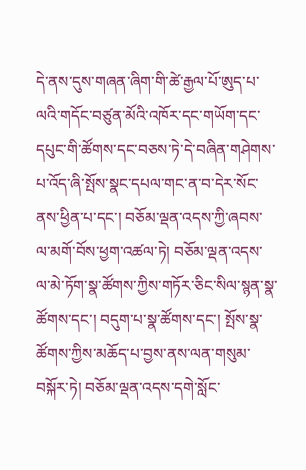དེ་ནས་དུས་གཞན་ཞིག་གི་ཚེ་རྒྱལ་པོ་ཨུད་པ་ལའི་གདོང་བཙུན་མོའི་འཁོར་དང་གཡོག་དང་དཔུང་གི་ཚོགས་དང་བཅས་ཏེ་དེ་བཞིན་གཤེགས་པ་འོད་ཞི་སྤོས་སྣང་དཔལ་གང་ན་བ་དེར་སོང་ནས་ཕྱིན་པ་དང་། བཅོམ་ལྡན་འདས་ཀྱི་ཞབས་ལ་མགོ་བོས་ཕྱག་འཚལ་ཏེ། བཅོམ་ལྡན་འདས་ལ་མེ་ཏོག་སྣ་ཚོགས་ཀྱིས་གཏོར་ཅིང་སིལ་སྙན་སྣ་ཚོགས་དང་། བདུག་པ་སྣ་ཚོགས་དང་། སྤོས་སྣ་ཚོགས་ཀྱིས་མཆོད་པ་བྱས་ནས་ལན་གསུམ་བསྐོར་ཏེ། བཅོམ་ལྡན་འདས་དགེ་སློང་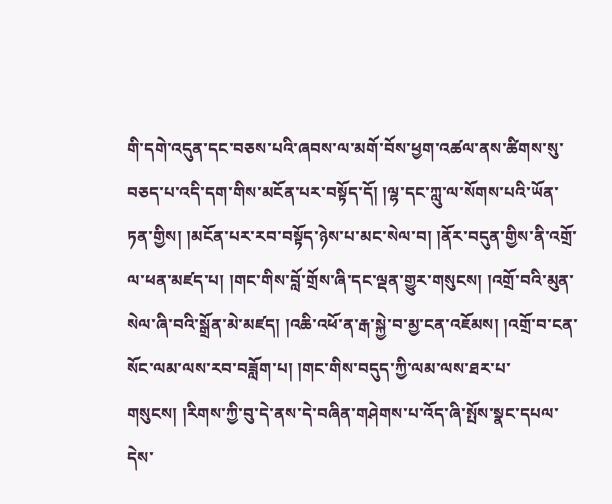གི་དགེ་འདུན་དང་བཅས་པའི་ཞབས་ལ་མགོ་བོས་ཕྱག་འཚལ་ནས་ཚིགས་སུ་བཅད་པ་འདི་དག་གིས་མངོན་པར་བསྟོད་དོ། །ལྷ་དང་ཀླུ་ལ་སོགས་པའི་ཡོན་ཏན་གྱིས། །མངོན་པར་རབ་བསྟོད་ཉེས་པ་མང་སེལ་བ། །ནོར་བདུན་གྱིས་ནི་འགྲོ་ལ་ཕན་མཛད་པ། །གང་གིས་བློ་གྲོས་ཞི་དང་ལྡན་གྱུར་གསུངས། །འགྲོ་བའི་མུན་སེལ་ཞི་བའི་སྒྲོན་མེ་མཛད། །འཆི་འཕོ་ན་རྒ་སྐྱེ་བ་མྱ་ངན་འཇོམས། །འགྲོ་བ་ངན་སོང་ལམ་ལས་རབ་བཟློག་པ། །གང་གིས་བདུད་ཀྱི་ལམ་ལས་ཐར་པ་གསུངས། །རིགས་ཀྱི་བུ་དེ་ནས་དེ་བཞིན་གཤེགས་པ་འོད་ཞི་སྤོས་སྣང་དཔལ་དེས་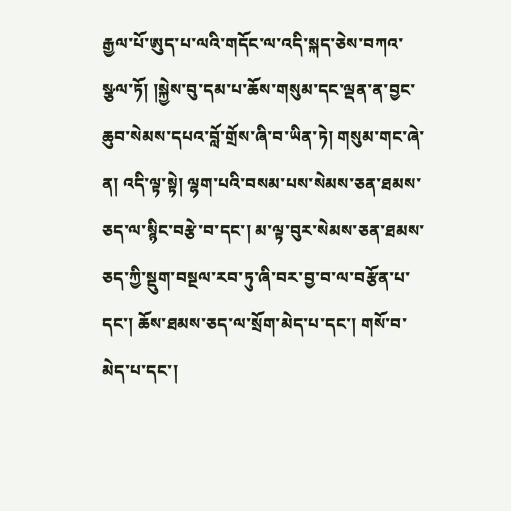རྒྱལ་པོ་ཨུད་པ་ལའི་གདོང་ལ་འདི་སྐད་ཅེས་བཀའ་སྩལ་ཏོ། །སྐྱེས་བུ་དམ་པ་ཆོས་གསུམ་དང་ལྡན་ན་བྱང་ཆུབ་སེམས་དཔའ་བློ་གྲོས་ཞི་བ་ཡིན་ཏེ། གསུམ་གང་ཞེ་ན། འདི་ལྟ་སྟེ། ལྷག་པའི་བསམ་པས་སེམས་ཅན་ཐམས་ཅད་ལ་སྙིང་བརྩེ་བ་དང་། མ་ལྟ་བུར་སེམས་ཅན་ཐམས་ཅད་ཀྱི་སྡུག་བསྔལ་རབ་ཏུ་ཞི་བར་བྱ་བ་ལ་བརྩོན་པ་དང་། ཆོས་ཐམས་ཅད་ལ་སྲོག་མེད་པ་དང་། གསོ་བ་མེད་པ་དང་།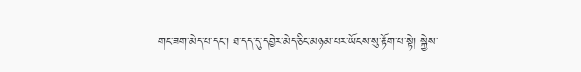གང་ཟག་མེད་པ་དང་། ཐ་དད་དུ་དབྱེར་མེད་ཅིང་མཉམ་པར་ཡོངས་སུ་རྟོག་པ་སྟེ། སྐྱེས་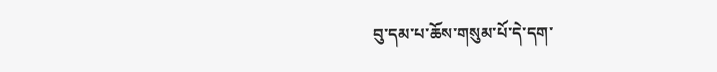བུ་དམ་པ་ཆོས་གསུམ་པོ་དེ་དག་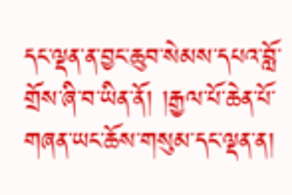དང་ལྡན་ན་བྱང་ཆུབ་སེམས་དཔའ་བློ་གྲོས་ཞི་བ་ཡིན་ནོ། །རྒྱལ་པོ་ཆེན་པོ་གཞན་ཡང་ཆོས་གསུམ་དང་ལྡན་ན།